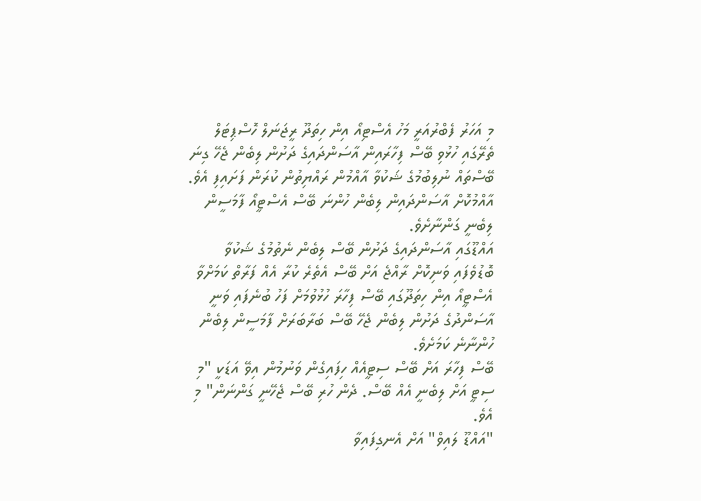މި އަހަރު ފެބްރުއަރީ މަހު އެސްޓިއޯ އިން ހިތަދޫ ރީޖަނަލް ހޮސްޕިޓަލް ތެރޭގައި ހުޅުވި ބޭސް ފިހާރައިން އާސަންދައިގެ ދަށުން ލިބެން ޖެހޭ ގިނަ ބޭސްތައް ނުލިބުމުގެ ޝަކުވާ އާއްމުން ރައްޔިތުން ކުރަން ފަށައިފި އެވެ.
އާއްމުކޮށް އާސަންދައިން ލިބެން ހުންނަ ބޭސް އެސްޓީއޯ ފާމަސީން ލިބެނީ ގަންނާށެވެ.
އައްޑޫގައި އާސަންދައިގެ ދަށުން ބޭސް ލިބެން ނެތުމުގެ ޝަކުވާ ބޮޑުވެފައި ވަނިކޮށް ރާއްޖެ އަށް ބޭސް އެތެރެ ކުރާ އެއް ފަރާތް ކަމަށްވާ އެސްޓީއޯ އިން ހިތަދޫގައި ބޭސް ފިހާރަ ހުޅުވުމަށް ފަހު ބުނެފައި ވަނީ އާސަންދުގެ ދަށުން ލިބެން ޖެހޭ ބޭސް ބަރާބަރަށް ފާމަސީން ލިބެން ހުންނާނެ ކަމަށެވެ.
ބޭސް ފިހާރަ އަށް ބޭސް ސިޓީއެއް ހިފައިގެން ވަނުމުން އިވޭ އަޑަކީ "މި ސިޓީ އަށް ލިބެނީ އެއް ބޭސް. ދެން ހުރި ބޭސް ޖެހޭނީ ގަންނަން" މި އެވެ.
"އައްޑޫ ލައިވް" އަށް އެނގިފައިވާ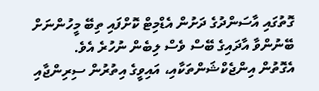ގޮތުގައި އާސަންދުގެ ދަށުން އެޑްމިޓް ކޮށްފައި ތިބޭ މީހުންނަށް ބޭނުންވާ އާދައިގެ ބޭސް ވެސް ލިބެން ނުހުރެ އެވެ.
އެގޮތުން އިންޖެކްޝަންތަކާއި، އައިވީގެ އިތުރުން ސިރިންޖާއި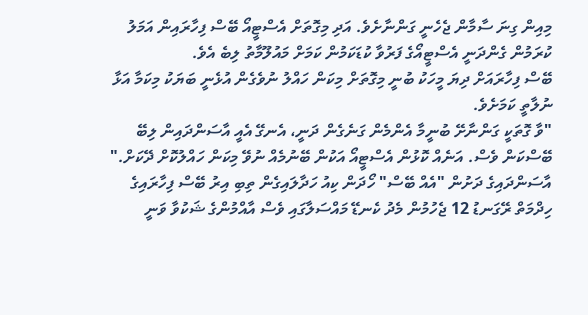މިއިން ގިނަ ސާމާން ޖެހެނީ ގަންނާށެވެ. އަދި މިގޮތަށް އެސްޓީއޯ ބޭސް ފިހާރައިން އަމަލު ކުރަމުން ގެންދަނީ އެސްޓީއޯގެ ފަރުވާ ކުޑަކަމުން ކަމަށް މައުލޫމާތު ލިބެ އެވެ.
ބޭސް ފިހާރައަށް ދިޔަ މީހަކު ބުނީ މިގޮތަށް މިކަން ހައްލު ނުވެގެން އުޅެނީ ބަޔަކު މިކަމާ އަޅާ ނުލާތީ ކަމަށެވެ.
"ވާ ގޮތަކީ ގަންނާށޭ ބުނީމާ އެންމެން ގަނެގެން ދަނީ، އެނގޭ އެއީ އާސަންދައިން ލިބޭ ބޭސްކަން ވެސް. އަނެއް ކޮޅުން އެސްޓީއޯ އަކުން ބޭނުމެއް ނުވޭ މިކަން ހައްލުކޮށް ދޭކަށް."
އާސަންދައިގެ ދަށުން "އެއް ބޭސް" ހޯދަން ކިއު ހަދާލައިގެން ތިބި އިރު ބޭސް ފިހާރައިގެ ހިދްމަތް ރޭގަނޑު 12 ޖެހުމުން މެދު ކެނޑޭ މައްސަލާގައި ވެސް އާއްމުންގެ ޝަކުވާ ވަނީ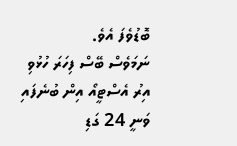ބޮޑުވެފަ އެވެ.
ނަމަވެސް ބޭސް ފިހަރަ ހުޅުވި އިރު އެސްޓީއޯ އިން ބުނެފައި ވަނީ 24 ގަޑި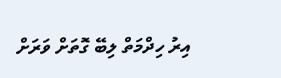އިރު ހިދްމަތް ލިބޭ ގޮތަށް ވަރަށް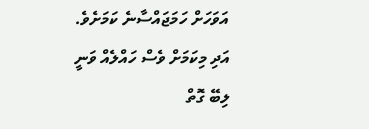އަވަހަށް ހަމަޖައްސާނެ ކަމަށެވެ. އަދި މިކަމަށް ވެސް ހައްލެއް ވަނީ ލިބޭ ގޮތް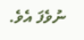ނުވެފަ އެވެ.